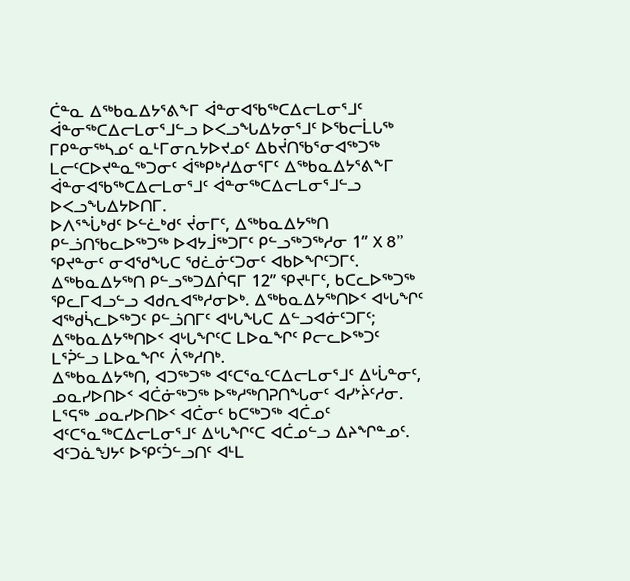ᑖᓐᓇ ᐃᖅᑲᓇᐃᔭᕐᕕᖕᒥ ᐋᓐᓂᐊᖃᖅᑕᐃᓕᒪᓂᕐᒧᑦ ᐋᓐᓂᖅᑕᐃᓕᒪᓂᕐᒧᓪᓗ ᐅᐸᓗᖓᐃᔭᓂᕐᒧᑦ ᐅᖃᓕᒫᒐᖅ ᒥᑭᓐᓂᖅᓴᓄᑦ ᓇᒻᒥᓂᕆᔭᐅᔪᓄᑦ ᐃᑲᔫᑎᖃᕐᓂᐊᖅᑐᖅ ᒪᓕᑦᑕᐅᔪᓐᓇᖅᑐᓂᑦ ᐋᖅᑭᒃᓱᐃᓂᕐᒥᑦ ᐃᖅᑲᓇᐃᔭᕐᕕᖕᒥ ᐋᓐᓂᐊᖃᖅᑕᐃᓕᒪᓂᕐᒧᑦ ᐋᓐᓂᖅᑕᐃᓕᒪᓂᕐᒧᓪᓗ ᐅᐸᓗᖓᐃᔭᐅᑎᒥ.
ᐅᐱᕐᖔᒃᑯᑦ ᐅᓪᓛᒃᑯᑦ ᔫᓂᒥᑦ, ᐃᖅᑲᓇᐃᔭᖅᑎ ᑭᓪᓘᑎᖃᓚᐅᖅᑐᖅ ᐅᐊᔭᒨᖅᑐᒥᑦ ᑭᓪᓗᖅᑐᖅᓱᓂ 1” X 8” ᕿᔪᓐᓂᑦ ᓂᐊᖁᖓᑕ ᖁᓛᓃᑦᑐᓂᑦ ᐊᑲᐅᖏᑦᑐᒥᑦ. ᐃᖅᑲᓇᐃᔭᖅᑎ ᑭᓪᓗᖅᑐᐃᒌᕋᒥ 12” ᕿᔪᒻᒥᑦ, ᑲᑕᓚᐅᖅᑐᖅ ᕿᓚᒥᐊᓗᓪᓗ ᐊᑯᕆᐊᖅᓱᓂᐅᒃ. ᐃᖅᑲᓇᐃᔭᖅᑎᐅᑉ ᐊᒡᒐᖏᑦ ᐊᖅᑯᓵᓚᐅᖅᑐᑦ ᑭᓪᓘᑎᒥᑦ ᐊᒡᒐᖓᑕ ᐃᓪᓗᐊᓃᑦᑐᒥᑦ; ᐃᖅᑲᓇᐃᔭᖅᑎᐅᑉ ᐊᒡᒐᖏᑦᑕ ᒪᐅᓇᖏᑦ ᑭᓕᓚᐅᖅᑐᑦ ᒪᕐᕉᓪᓗ ᒪᐅᓇᖏᑦ ᐲᖅᓱᑎᒃ.
ᐃᖅᑲᓇᐃᔭᖅᑎ, ᐊᑐᖅᑐᖅ ᐊᑦᑕᕐᓇᑦᑕᐃᓕᒪᓂᕐᒧᑦ ᐃᒡᒑᓐᓂᑦ, ᓄᓇᓯᐅᑎᐅᑉ ᐊᑖᓃᖅᑐᖅ ᐅᖅᓱᖅᑎᕈᑎᖓᓂᑦ ᐊᓯᔾᔩᑦᓱᓂ. ᒪᕐᕋᖅ ᓄᓇᓯᐅᑎᐅᑉ ᐊᑖᓂᑦ ᑲᑕᖅᑐᖅ ᐊᑖᓄᑦ ᐊᑦᑕᕐᓇᖅᑕᐃᓕᒪᓂᕐᒧᑦ ᐃᒡᒐᖏᑦᑕ ᐊᑖᓄᓪᓗ ᐃᔨᖏᓐᓄᑦ.
ᐊᑦᑐᓈᖑᔭᑦ ᐅᕿᑦᑑᓪᓗᑎᑦ ᐊᒻᒪ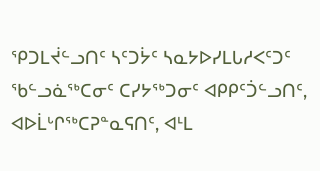ᕿᑐᒪᔫᓪᓗᑎᑦ ᓴᑦᑐᔮᑦ ᓴᓇᔭᐅᓯᒪᒐᓱᐸᑦᑐᑦ ᖃᓪᓗᓈᖅᑕᓂᑦ ᑕᓯᔭᖅᑐᓂᑦ ᐊᑭᑭᑦᑑᓪᓗᑎᑦ, ᐊᐅᒫᒡᒋᖅᑕᕈᓐᓇᕋᑎᑦ, ᐊᒻᒪ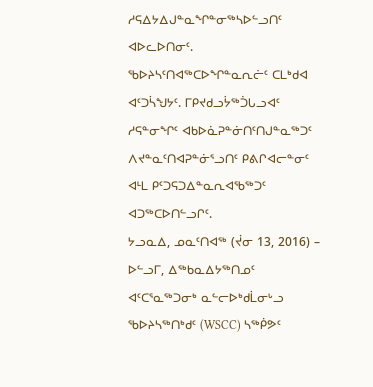ᓱᕋᐃᔭᐃᒍᓐᓇᖏᓐᓂᖅᓴᐅᓪᓗᑎᑦ ᐊᐅᓚᐅᑎᓂᑦ. ᖃᐅᔨᓴᑦᑎᐊᖅᑕᐅᖏᓐᓇᕆᓖᑦ ᑕᒪᒃᑯᐊ ᐊᑦᑐᓵᖑᔭᑦ. ᒥᑭᔪᑯᓗᔮᖅᑑᒐᓗᐊᑦ ᓱᕋᓐᓂᖏᑦ ᐊᑲᐅᓈᕈᓐᓃᑎᑦᑎᒍᓐᓇᖅᑐᑦ ᐱᔪᓐᓇᑦᑎᐊᕈᓐᓃᕐᓗᑎᑦ ᑭᕕᒋᐊᓕᓐᓂᑦ ᐊᒻᒪ ᑭᑦᑐᕋᑐᐃᓐᓇᕆᐊᖃᖅᑐᑦ ᐊᑐᖅᑕᐅᑎᓪᓗᒋᑦ.
ᔭᓗᓇᐃ, ᓄᓇᑦᑎᐊᖅ (ᔫᓂ 13, 2016) – ᐅᓪᓗᒥ, ᐃᖅᑲᓇᐃᔭᖅᑎᓄᑦ ᐊᑦᑕᕐᓇᖅᑐᓂᒃ ᓇᓪᓕᐅᒃᑯᒫᓂᒡᓗ ᖃᐅᔨᓴᖅᑎᒃᑯᑦ (WSCC) ᓴᖅᑮᕗᑦ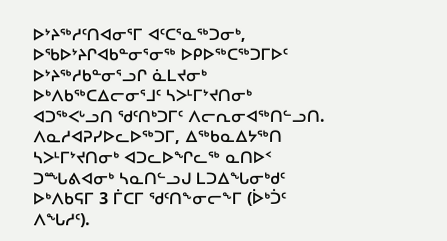ᐅᔾᔨᖅᓱᑦᑎᐊᓂᕐᒥ ᐊᑦᑕᕐᓇᖅᑐᓂᒃ, ᐅᖃᐅᔾᔨᒋᐊᑲᓐᓂᕐᓂᖅ ᐅᑭᐅᖅᑕᖅᑐᒥᐅᑦ ᐅᔾᔨᖅᓱᑲᓐᓂᕐᓗᒋ ᓈᒪᔪᓂᒃ ᐅᒃᐱᑲᖅᑕᐃᓕᓂᕐᒧᑦ ᓴᐳᒻᒥᔾᔪᑎᓂᒃ ᐊᑐᖅᐸᒡᓗᑎ ᖁᑦᑎᒃᑐᒥᑦ ᐱᓕᕆᓂᐊᖅᑎᓪᓗᑎ.
ᐱᓇᓱᐊᕈᓯᐅᓚᐅᖅᑐᒥ, ᐃᖅᑲᓇᐃᔭᖅᑎ ᓴᐳᒻᒥᔾᔪᑎᓂᒃ ᐊᑐᓚᐅᖏᓚᖅ ᓇᑎᐅᑉ ᑐᙵᕕᐊᓂᒃ ᓴᓇᑎᓪᓗᒍ ᒪᑐᐃᖓᓂᒃᑯᑦ ᐅᒃᐱᑲᕋᒥ 3 ᒦᑕᒥ ᖁᑦᑎᖕᓂᓕᖕᒥ (ᐆᒃᑑᑦ ᐱᖓᓱᑦ).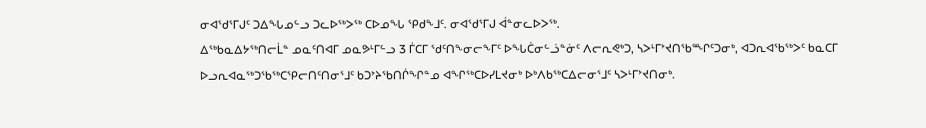ᓂᐊᖁᕐᒥᒍᑦ ᑐᐃᖓᓄᓪᓗ ᑐᓚᐅᖅᐳᖅ ᑕᐅᓄᖓ ᕿᑯᖕᒧᑦ. ᓂᐊᖁᕐᒥᒍ ᐋᓐᓂᓚᐅᐳᖅ.
ᐃᖅᑲᓇᐃᔭᖅᑎᓕᒫᓐ ᓄᓇᑦᑎᐊᒥ ᓄᓇᕗᒻᒥᓪᓗ 3 ᒦᑕᒥ ᖁᑦᑎᖕᓂᓕᖕᒥᑦ ᐅᖓᑖᓂᓪᓘᓐᓃᑦ ᐱᓕᕆᕙᒃᑐ, ᓴᐳᒻᒥᔾᔪᑎᖃᙱᑦᑐᓂᒃ, ᐊᑐᕆᐊᖃᖅᐳᑦ ᑲᓇᑕᒥ ᐅᓗᕆᐊᓇᖅᑐᖃᖅᑕᕿᓕᑎᑦᑎᓂᕐᒧᑦ ᑲᑐᔾᔨᖃᑎᒌᖏᓐᓄ ᐊᖏᖅᑕᐅᓯᒪᔪᓂᒃ ᐅᒃᐱᑲᖅᑕᐃᓕᓂᕐᒧᑦ ᓴᐳᒻᒥᔾᔪᑎᓂᒃ.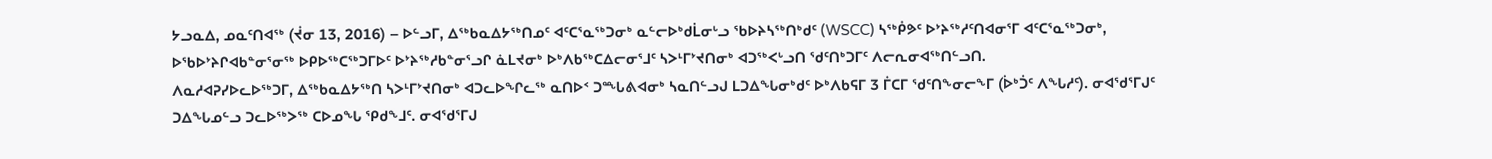ᔭᓗᓇᐃ, ᓄᓇᑦᑎᐊᖅ (ᔫᓂ 13, 2016) – ᐅᓪᓗᒥ, ᐃᖅᑲᓇᐃᔭᖅᑎᓄᑦ ᐊᑦᑕᕐᓇᖅᑐᓂᒃ ᓇᓪᓕᐅᒃᑯᒫᓂᒡᓗ ᖃᐅᔨᓴᖅᑎᒃᑯᑦ (WSCC) ᓴᖅᑮᕗᑦ ᐅᔾᔨᖅᓱᑦᑎᐊᓂᕐᒥ ᐊᑦᑕᕐᓇᖅᑐᓂᒃ, ᐅᖃᐅᔾᔨᒋᐊᑲᓐᓂᕐᓂᖅ ᐅᑭᐅᖅᑕᖅᑐᒥᐅᑦ ᐅᔾᔨᖅᓱᑲᓐᓂᕐᓗᒋ ᓈᒪᔪᓂᒃ ᐅᒃᐱᑲᖅᑕᐃᓕᓂᕐᒧᑦ ᓴᐳᒻᒥᔾᔪᑎᓂᒃ ᐊᑐᖅᐸᒡᓗᑎ ᖁᑦᑎᒃᑐᒥᑦ ᐱᓕᕆᓂᐊᖅᑎᓪᓗᑎ.
ᐱᓇᓱᐊᕈᓯᐅᓚᐅᖅᑐᒥ, ᐃᖅᑲᓇᐃᔭᖅᑎ ᓴᐳᒻᒥᔾᔪᑎᓂᒃ ᐊᑐᓚᐅᖏᓚᖅ ᓇᑎᐅᑉ ᑐᙵᕕᐊᓂᒃ ᓴᓇᑎᓪᓗᒍ ᒪᑐᐃᖓᓂᒃᑯᑦ ᐅᒃᐱᑲᕋᒥ 3 ᒦᑕᒥ ᖁᑦᑎᖕᓂᓕᖕᒥ (ᐆᒃᑑᑦ ᐱᖓᓱᑦ). ᓂᐊᖁᕐᒥᒍᑦ ᑐᐃᖓᓄᓪᓗ ᑐᓚᐅᖅᐳᖅ ᑕᐅᓄᖓ ᕿᑯᖕᒧᑦ. ᓂᐊᖁᕐᒥᒍ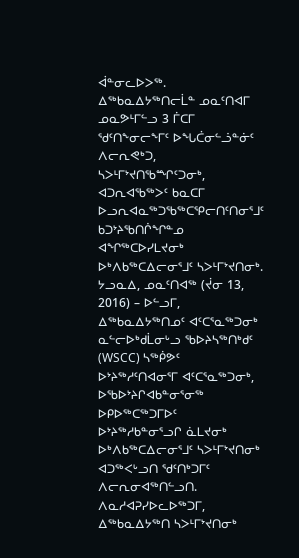ᐋᓐᓂᓚᐅᐳᖅ.
ᐃᖅᑲᓇᐃᔭᖅᑎᓕᒫᓐ ᓄᓇᑦᑎᐊᒥ ᓄᓇᕗᒻᒥᓪᓗ 3 ᒦᑕᒥ ᖁᑦᑎᖕᓂᓕᖕᒥᑦ ᐅᖓᑖᓂᓪᓘᓐᓃᑦ ᐱᓕᕆᕙᒃᑐ, ᓴᐳᒻᒥᔾᔪᑎᖃᙱᑦᑐᓂᒃ, ᐊᑐᕆᐊᖃᖅᐳᑦ ᑲᓇᑕᒥ ᐅᓗᕆᐊᓇᖅᑐᖃᖅᑕᕿᓕᑎᑦᑎᓂᕐᒧᑦ ᑲᑐᔾᔨᖃᑎᒌᖏᓐᓄ ᐊᖏᖅᑕᐅᓯᒪᔪᓂᒃ ᐅᒃᐱᑲᖅᑕᐃᓕᓂᕐᒧᑦ ᓴᐳᒻᒥᔾᔪᑎᓂᒃ.
ᔭᓗᓇᐃ, ᓄᓇᑦᑎᐊᖅ (ᔫᓂ 13, 2016) – ᐅᓪᓗᒥ, ᐃᖅᑲᓇᐃᔭᖅᑎᓄᑦ ᐊᑦᑕᕐᓇᖅᑐᓂᒃ ᓇᓪᓕᐅᒃᑯᒫᓂᒡᓗ ᖃᐅᔨᓴᖅᑎᒃᑯᑦ (WSCC) ᓴᖅᑮᕗᑦ ᐅᔾᔨᖅᓱᑦᑎᐊᓂᕐᒥ ᐊᑦᑕᕐᓇᖅᑐᓂᒃ, ᐅᖃᐅᔾᔨᒋᐊᑲᓐᓂᕐᓂᖅ ᐅᑭᐅᖅᑕᖅᑐᒥᐅᑦ ᐅᔾᔨᖅᓱᑲᓐᓂᕐᓗᒋ ᓈᒪᔪᓂᒃ ᐅᒃᐱᑲᖅᑕᐃᓕᓂᕐᒧᑦ ᓴᐳᒻᒥᔾᔪᑎᓂᒃ ᐊᑐᖅᐸᒡᓗᑎ ᖁᑦᑎᒃᑐᒥᑦ ᐱᓕᕆᓂᐊᖅᑎᓪᓗᑎ.
ᐱᓇᓱᐊᕈᓯᐅᓚᐅᖅᑐᒥ, ᐃᖅᑲᓇᐃᔭᖅᑎ ᓴᐳᒻᒥᔾᔪᑎᓂᒃ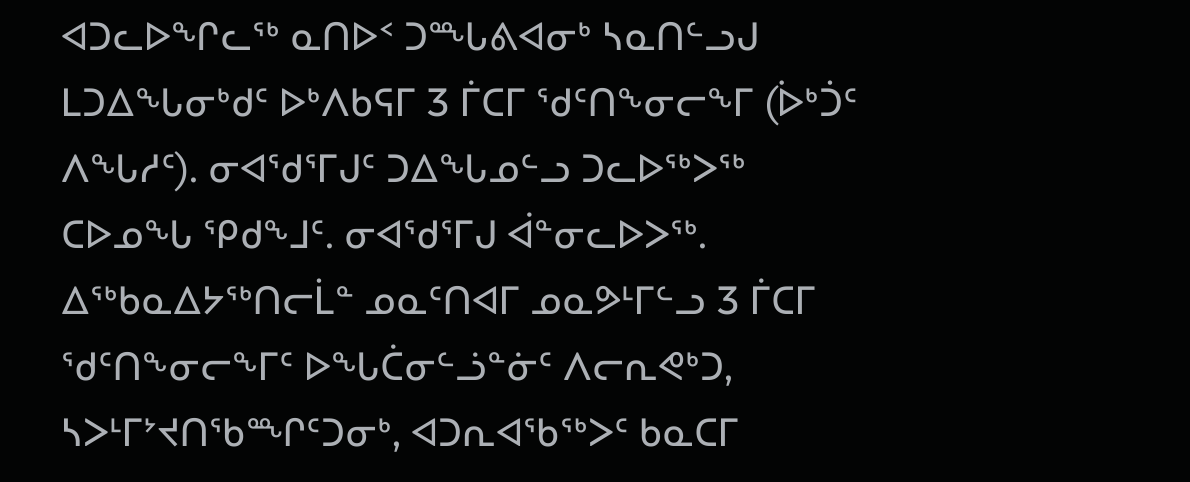ᐊᑐᓚᐅᖏᓚᖅ ᓇᑎᐅᑉ ᑐᙵᕕᐊᓂᒃ ᓴᓇᑎᓪᓗᒍ ᒪᑐᐃᖓᓂᒃᑯᑦ ᐅᒃᐱᑲᕋᒥ 3 ᒦᑕᒥ ᖁᑦᑎᖕᓂᓕᖕᒥ (ᐆᒃᑑᑦ ᐱᖓᓱᑦ). ᓂᐊᖁᕐᒥᒍᑦ ᑐᐃᖓᓄᓪᓗ ᑐᓚᐅᖅᐳᖅ ᑕᐅᓄᖓ ᕿᑯᖕᒧᑦ. ᓂᐊᖁᕐᒥᒍ ᐋᓐᓂᓚᐅᐳᖅ.
ᐃᖅᑲᓇᐃᔭᖅᑎᓕᒫᓐ ᓄᓇᑦᑎᐊᒥ ᓄᓇᕗᒻᒥᓪᓗ 3 ᒦᑕᒥ ᖁᑦᑎᖕᓂᓕᖕᒥᑦ ᐅᖓᑖᓂᓪᓘᓐᓃᑦ ᐱᓕᕆᕙᒃᑐ, ᓴᐳᒻᒥᔾᔪᑎᖃᙱᑦᑐᓂᒃ, ᐊᑐᕆᐊᖃᖅᐳᑦ ᑲᓇᑕᒥ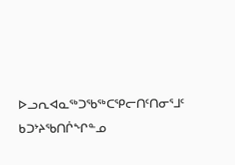ᐅᓗᕆᐊᓇᖅᑐᖃᖅᑕᕿᓕᑎᑦᑎᓂᕐᒧᑦ ᑲᑐᔾᔨᖃᑎᒌᖏᓐᓄ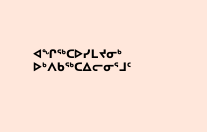ᐊᖏᖅᑕᐅᓯᒪᔪᓂᒃ ᐅᒃᐱᑲᖅᑕᐃᓕᓂᕐᒧᑦ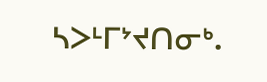ᓴᐳᒻᒥᔾᔪᑎᓂᒃ.